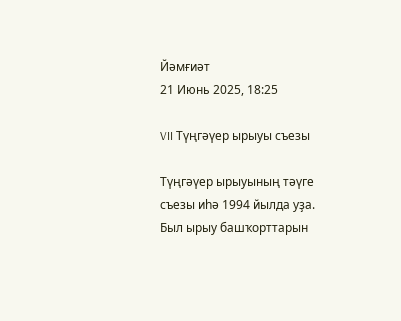Йәмғиәт
21 Июнь 2025, 18:25

VII Түңгәүер ырыуы съезы

Түңгәүер ырыуының тәүге съезы иһә 1994 йылда уҙа. Был ырыу башҡорттарын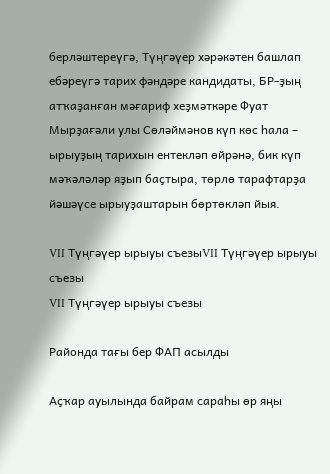берләштереүгә, Түңгәүер хәрәкәтен башлап ебәреүгә тарих фәндәре кандидаты, БР-ҙың атҡаҙанған мәғариф хеҙмәткәре Фуат Мырҙағәли улы Сөләймәнов күп көс һала – ырыуҙың тарихын ентекләп өйрәнә, бик күп мәҡәләләр яҙып баҫтыра, төрлө тарафтарҙа йәшәүсе ырыуҙаштарын бөртөкләп йыя.

VII Түңгәүер ырыуы съезыVII Түңгәүер ырыуы съезы
VII Түңгәүер ырыуы съезы

Районда тағы бер ФАП асылды

Аҫҡар ауылында байрам сараһы өр яңы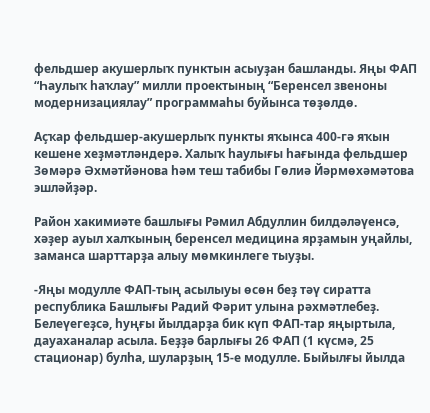фельдшер акушерлыҡ пунктын асыуҙан башланды. Яңы ФАП “Һаулыҡ һаҡлау” милли проектының “Беренсел звеноны модернизациялау” программаһы буйынса төҙөлдө.

Аҫҡар фельдшер-акушерлыҡ пункты яҡынса 400-гә яҡын кешене хеҙмәтләндерә. Халыҡ һаулығы һағында фельдшер Зөмәрә Әхмәтйәнова һәм теш табибы Гөлиә Йәрмөхәмәтова эшләйҙәр.

Район хакимиәте башлығы Рәмил Абдуллин билдәләүенсә, хәҙер ауыл халҡының беренсел медицина ярҙамын уңайлы, заманса шарттарҙа алыу мөмкинлеге тыуҙы.

-Яңы модулле ФАП-тың асылыуы өсөн беҙ тәү сиратта республика Башлығы Радий Фәрит улына рәхмәтлебеҙ. Белеүегеҙсә, һуңғы йылдарҙа бик күп ФАП-тар яңыртыла, дауаханалар асыла. Беҙҙә барлығы 26 ФАП (1 күсмә, 25 стационар) булһа, шуларҙың 15-е модулле. Быйылғы йылда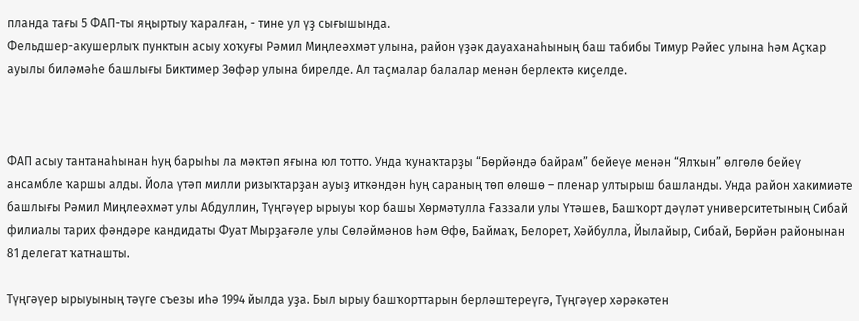планда тағы 5 ФАП-ты яңыртыу ҡаралған, - тине ул үҙ сығышында.
Фельдшер-акушерлыҡ пунктын асыу хоҡуғы Рәмил Миңлеәхмәт улына, район үҙәк дауаханаһының баш табибы Тимур Рәйес улына һәм Аҫҡар ауылы биләмәһе башлығы Биктимер Зөфәр улына бирелде. Ал таҫмалар балалар менән берлектә киҫелде.



ФАП асыу тантанаһынан һуң барыһы ла мәктәп яғына юл тотто. Унда ҡунаҡтарҙы “Бөрйәндә байрам” бейеүе менән “Ялҡын” өлгөлө бейеү ансамбле ҡаршы алды. Йола үтәп милли ризыҡтарҙан ауыҙ иткәндән һуң сараның төп өлөшө – пленар ултырыш башланды. Унда район хакимиәте башлығы Рәмил Миңлеәхмәт улы Абдуллин, Түңгәүер ырыуы ҡор башы Хөрмәтулла Ғаззали улы Үтәшев, Башҡорт дәүләт университетының Сибай филиалы тарих фәндәре кандидаты Фуат Мырҙағәле улы Сөләймәнов һәм Өфө, Баймаҡ, Белорет, Хәйбулла, Йылайыр, Сибай, Бөрйән районынан 81 делегат ҡатнашты.

Түңгәүер ырыуының тәүге съезы иһә 1994 йылда уҙа. Был ырыу башҡорттарын берләштереүгә, Түңгәүер хәрәкәтен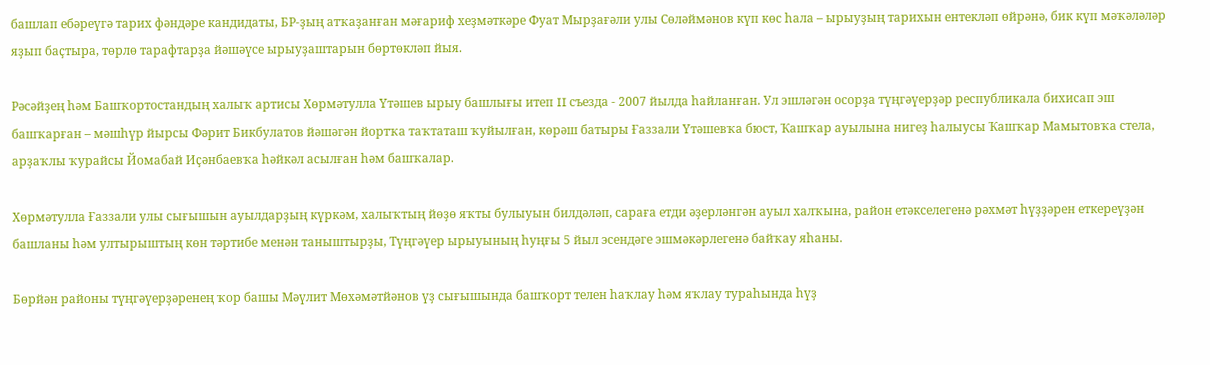башлап ебәреүгә тарих фәндәре кандидаты, БР-ҙың атҡаҙанған мәғариф хеҙмәткәре Фуат Мырҙағәли улы Сөләймәнов күп көс һала – ырыуҙың тарихын ентекләп өйрәнә, бик күп мәҡәләләр яҙып баҫтыра, төрлө тарафтарҙа йәшәүсе ырыуҙаштарын бөртөкләп йыя.

Рәсәйҙең һәм Башҡортостандың халыҡ артисы Хөрмәтулла Үтәшев ырыу башлығы итеп II съезда - 2007 йылда һайланған. Ул эшләгән осорҙа түңгәүерҙәр республикала бихисап эш башҡарған – мәшһүр йырсы Фәрит Бикбулатов йәшәгән йортҡа таҡтаташ ҡуйылған, көрәш батыры Ғаззали Үтәшевҡа бюст, Ҡашҡар ауылына нигеҙ һалыусы Ҡашҡар Мамытовҡа стела, арҙаҡлы ҡурайсы Йомабай Иҫәнбаевҡа һәйкәл асылған һәм башҡалар.

Хөрмәтулла Ғаззали улы сығышын ауылдарҙың күркәм, халыҡтың йөҙө яҡты булыуын билдәләп, сараға етди әҙерләнгән ауыл халҡына, район етәкселегенә рәхмәт һүҙҙәрен еткереүҙән башланы һәм ултырыштың көн тәртибе менән таныштырҙы, Түңгәүер ырыуының һуңғы 5 йыл эсендәге эшмәкәрлегенә байҡау яһаны.

Бөрйән районы түңгәүерҙәренең ҡор башы Мәүлит Мөхәмәтйәнов үҙ сығышында башҡорт телен һаҡлау һәм яҡлау тураһында һүҙ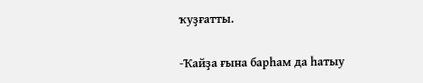ҡуҙғатты.

-Ҡайҙа ғына барһам да һатыу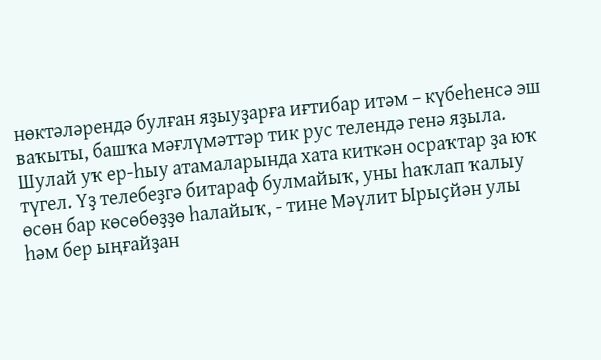нөктәләрендә булған яҙыуҙарға иғтибар итәм – күбеһенсә эш ваҡыты, башҡа мәғлүмәттәр тик рус телендә генә яҙыла. Шулай уҡ ер-һыу атамаларында хата киткән осраҡтар ҙа юҡ түгел. Үҙ телебеҙгә битараф булмайыҡ, уны һаҡлап ҡалыу өсөн бар көсөбөҙҙө һалайыҡ, - тине Мәүлит Ырыҫйән улы һәм бер ыңғайҙан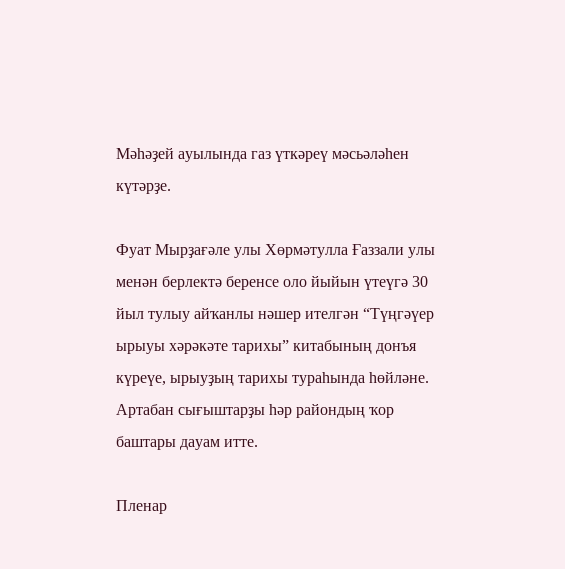Мәһәҙей ауылында газ үткәреү мәсьәләһен күтәрҙе.

Фуат Мырҙағәле улы Хөрмәтулла Ғаззали улы менән берлектә беренсе оло йыйын үтеүгә 30 йыл тулыу айҡанлы нәшер ителгән “Түңгәүер ырыуы хәрәкәте тарихы” китабының донъя күреүе, ырыуҙың тарихы тураһында һөйләне. Артабан сығыштарҙы һәр райондың ҡор баштары дауам итте.

Пленар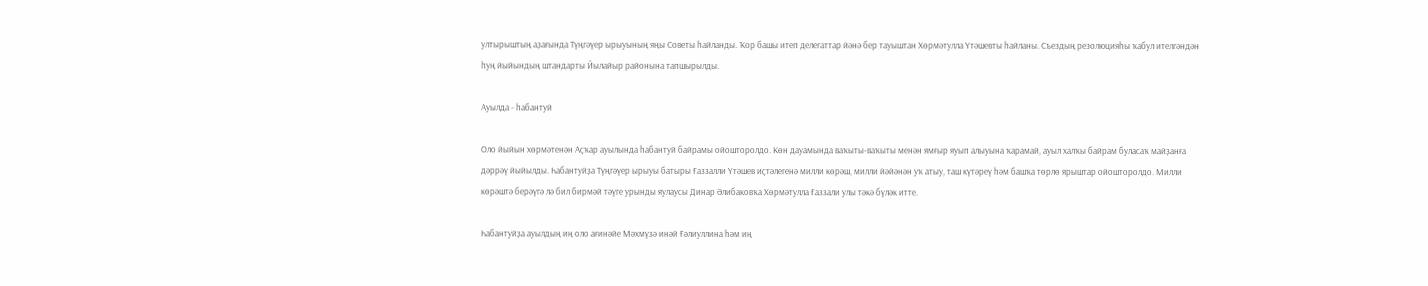ултырыштың аҙағында Түңгәүер ырыуының яңы Советы һайланды. Ҡор башы итеп делегаттар йәнә бер тауыштан Хөрмәтулла Үтәшевты һайланы. Съездың резолюцияһы ҡабул ителгәндән һуң йыйындың штандарты Йылайыр районына тапшырылды.

Ауылда - һабантуй

Оло йыйын хөрмәтенән Аҫҡар ауылында һабантуй байрамы ойошторолдо. Көн дауамында ваҡыты-ваҡыты менән ямғыр яуып алыуына ҡарамай, ауыл халҡы байрам буласаҡ майҙанға дәррәү йыйылды. Һабантуйҙа Түңгәүер ырыуы батыры Ғаззалли Үтәшев иҫтәлегенә милли көрәш, милли йәйәнән уҡ атыу, таш күтәреү һәм башҡа төрлө ярыштар ойошторолдо. Милли көрәштә берәүгә лә бил бирмәй тәүге урынды яулаусы Динар Әлибаковҡа Хөрмәтулла Ғаззали улы тәкә бүләк итте.

Һабантуйҙа ауылдың иң оло ағинәйе Мәхмүзә инәй Ғәлиуллина һәм иң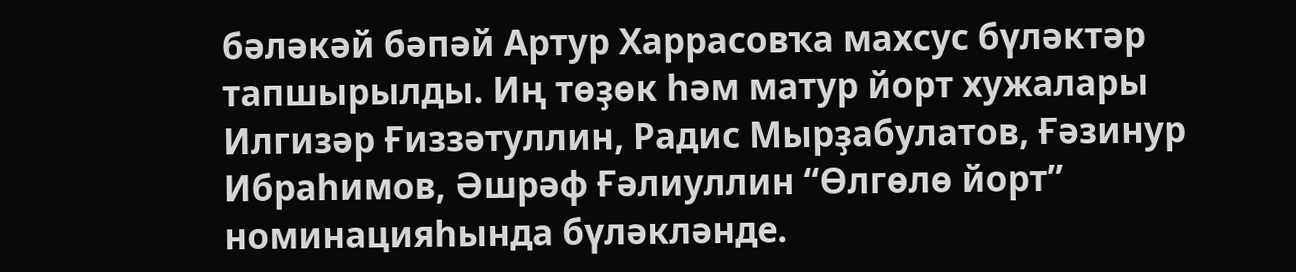бәләкәй бәпәй Артур Харрасовҡа махсус бүләктәр тапшырылды. Иң төҙөк һәм матур йорт хужалары Илгизәр Ғиззәтуллин, Радис Мырҙабулатов, Ғәзинур Ибраһимов, Әшрәф Ғәлиуллин “Өлгөлө йорт” номинацияһында бүләкләнде.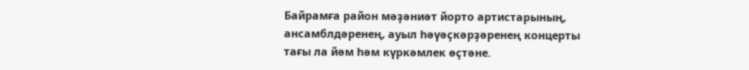Байрамға район мәҙәниәт йорто артистарының, ансамблдәренең, ауыл һәүәҫкәрҙәренең концерты тағы ла йәм һәм күркәмлек өҫтәне.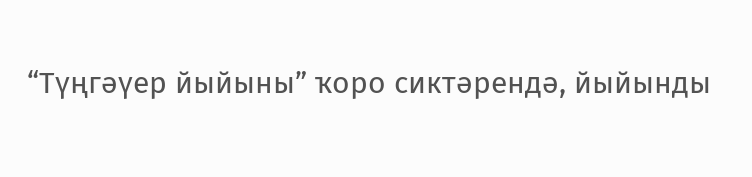“Түңгәүер йыйыны” ҡоро сиктәрендә, йыйынды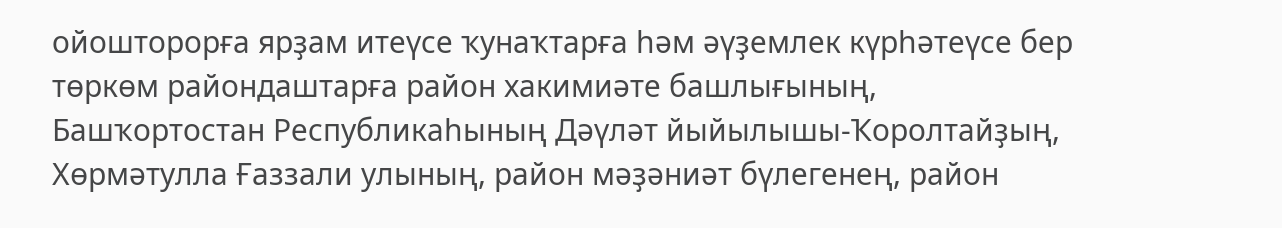ойошторорға ярҙам итеүсе ҡунаҡтарға һәм әүҙемлек күрһәтеүсе бер төркөм райондаштарға район хакимиәте башлығының, Башҡортостан Республикаһының Дәүләт йыйылышы-Ҡоролтайҙың, Хөрмәтулла Ғаззали улының, район мәҙәниәт бүлегенең, район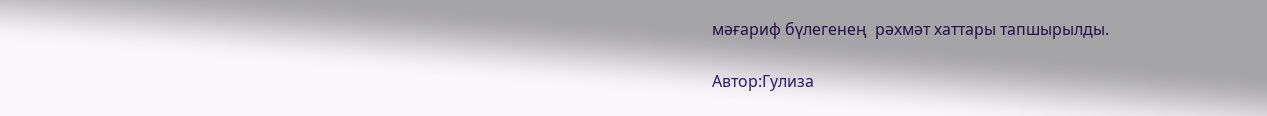мәғариф бүлегенең  рәхмәт хаттары тапшырылды.

Автор:Гулиза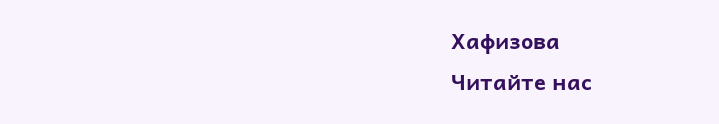Хафизова
Читайте нас